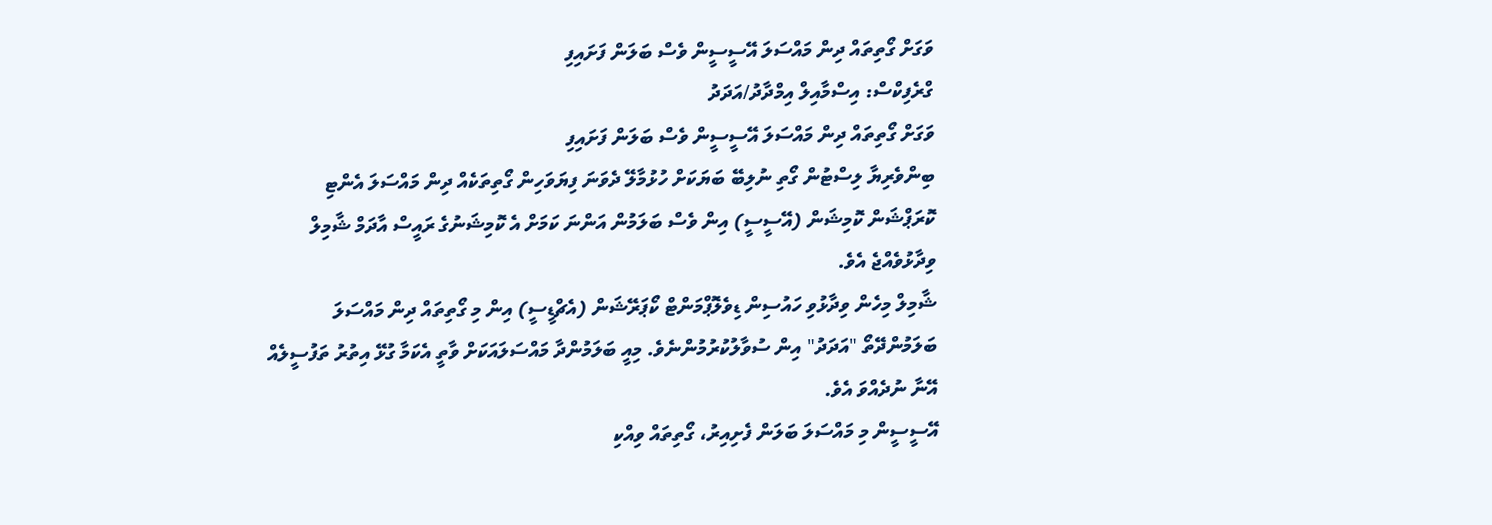ވަގަށް ގޯތިތައް ދިން މައްސަލަ އޭސީސީން ވެސް ބަލަން ފަށައިފި
ގްރެފިކްސް: އިސްމާއިލް އިމްދާދު/އަދަދު
ވަގަށް ގޯތިތައް ދިން މައްސަލަ އޭސީސީން ވެސް ބަލަން ފަށައިފި
ބިންވެރިޔާ ލިސްޓުން ގޯތި ނުލިބޭ ބަޔަކަށް ހުޅުމާލޭ ދެވަނަ ފިޔަވަހިން ގޯތިތަކެއް ދިން މައްސަލަ އެންޓި ކޮރަޕްޝަން ކޮމިޝަން (އޭސީސީ) އިން ވެސް ބަލަމުން އަންނަ ކަމަށް އެ ކޮމިޝަނުގެ ރައީސް އާދަމް ޝާމިލް ވިދާޅުވެއްޖެ އެވެ.
ޝާމިލް މިހެން ވިދާޅުވި ހައުސިން ޑިވެލޮޕްމަންޓް ކޯޕަރޭޝަން (އެޗްޑީސީ) އިން މި ގޯތިތައް ދިން މައްސަލަ ބަލަމުންދޭތޯ "އަދަދު" އިން ސުވާލުކުރުމުންނެވެ. މިއީ ބަލަމުންދާ މައްސަލައަކަށް ވާތީ އެކަމާ ގުޅޭ އިތުރު ތަފުސީލެއް އޭނާ ނުދެއްވަ އެވެ.
އޭސީސީން މި މައްސަލަ ބަލަން ފެށިއިރު، ގޯތިތައް ވިއްކި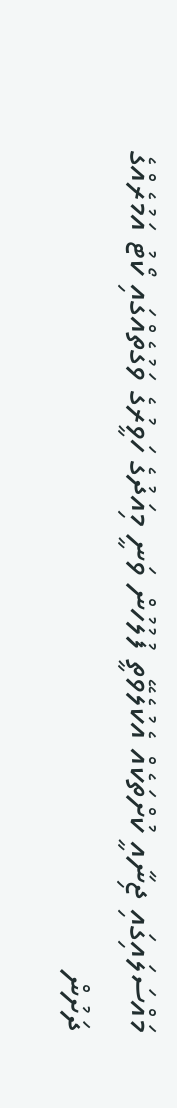މައްސަލައިގައި ޖިނާއީ ކުށްތަކެއް އެކުލެވޭތީ ފުލުހުން ވަނީ މިއަދުގެ ހަވީރުގެ ވަގުތެއްގައި ކޯޓު އަމުރެއްގެ ދަށުން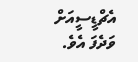އެޗްޑީސީއަށް ވަދެފަ އެވެ.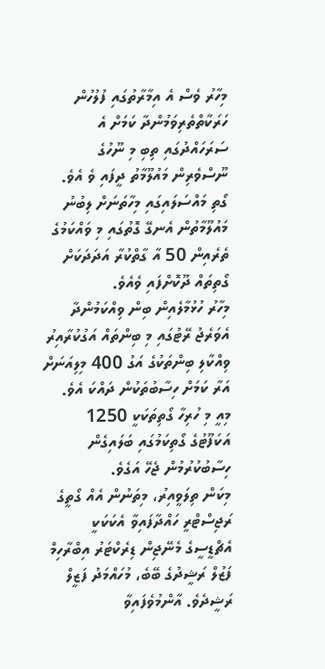މިހާރު ވެސް އެ އިމާރާތުގައި ފުލުހުން ހަރަކާތްތެރިވަމުންދާ ކަމަށް އެ ސަރަހައްދުގައި ތިބި މި ނޫހުގެ ނޫސްވެރިން މައުލޫމާތު ދީފައި ވެ އެވެ.
ގޯތި މައްސަލައިގައި މިހާތަނަށް ލިބުނު މައުލޫމާތުން އެނގޭ ގޮތުގައި މި ވައްކަމުގެ ތެރެއިން 50 އާ ގާތްކުރާ އަދަދަކަށް ގޯތިތައް ދޫކޮށްފައި ވެއެވެ.
މިހާރު ހުޅުމާލެއިން ބިން ވިއްކަމުންދާ އެވަރެޖު ރޭޓުގައި މި ބިންތައް އަގުކުރާއިރު ވިއްކާލި ބިންތަކުގެ އަގު 400 މިލިއަނަށް އަރާ ކަމަށް ހިސާބުތަކުން ދައްކަ އެވެ. މިއީ މި ހުރިހާ ގޯތިތަކަކީ 1250 އަކަފޫޓުގެ ގޯތިކަމުގައި ބަލައިގެން ހިސާބުކުރުމުން ޖެހޭ އަގެވެ.
މިކަން ތިލަވީއިރު، މިތަނުން އެއް ގޯތީގެ ރަޖިސްޓްރީ ހައްދާފައިވާ އެކަކަކީ އެޗްޑީސީގެ މެނޭޖިން ޑިރެކްޓަރު އިބްރާހިމް ފަޒުލް ރަޝީދުގެ ބޭބެ، މުހައްމަދު ފަޒީލް ރަޝީދެވެ. އާންމުވެފައިވާ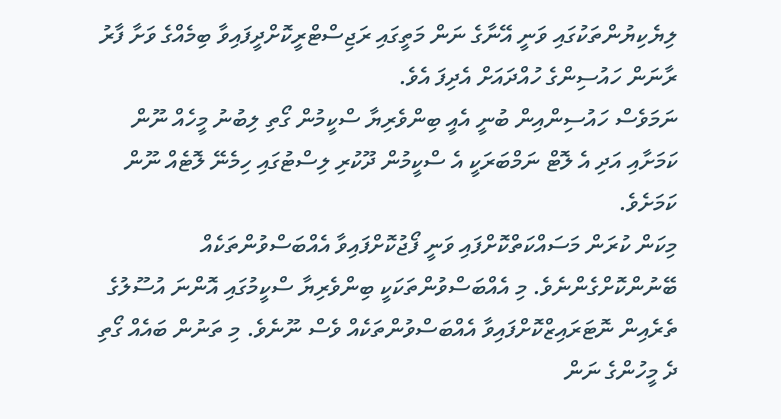ލިޔެކިޔުންތަކުގައި ވަނީ އޭނާގެ ނަން މަތީގައި ރަޖިސްޓްރީކޮށްދީފައިވާ ބިމެއްގެ ވަށާ ފާރު ރާނަން ހައުސިންގެ ހުއްދައަށް އެދިފަ އެވެ.
ނަމަވެސް ހައުސިންއިން ބުނީ އެއީ ބިންވެރިޔާ ސްކީމުން ގޯތި ލިބުނު މީހެއް ނޫން ކަމަށާއި އަދި އެ ލޮޓް ނަމްބަރަކީ އެ ސްކީމުން ދޫކުރި ލިސްޓުގައި ހިމެނޭ ލޮޓެއް ނޫން ކަމަށެވެ.
މިކަން ކުރަން މަސައްކަތްކޮށްފައި ވަނީ ފޯޖުކޮށްފައިވާ އެއްބަސްވުންތަކެއް ބޭނުންކޮށްގެންނެވެ. މި އެއްބަސްވުންތަކަކީ ބިންވެރިޔާ ސްކީމުގައި އޮންނަ އުސޫލުގެ ތެރެއިން ނޮޓަރައިޒްކޮށްފައިވާ އެއްބަސްވުންތަކެއް ވެސް ނޫނެވެ. މި ތަނުން ބައެއް ގޯތި ދެ މީހުންގެ ނަން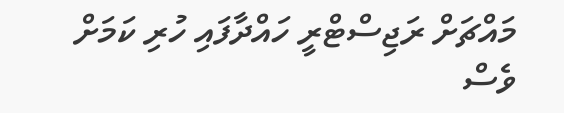މައްޗަށް ރަޖިސްޓްރީ ހައްދާފައި ހުރި ކަމަށް ވެސް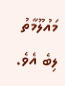މައުލޫމާތު ލިބެ އެވެ.